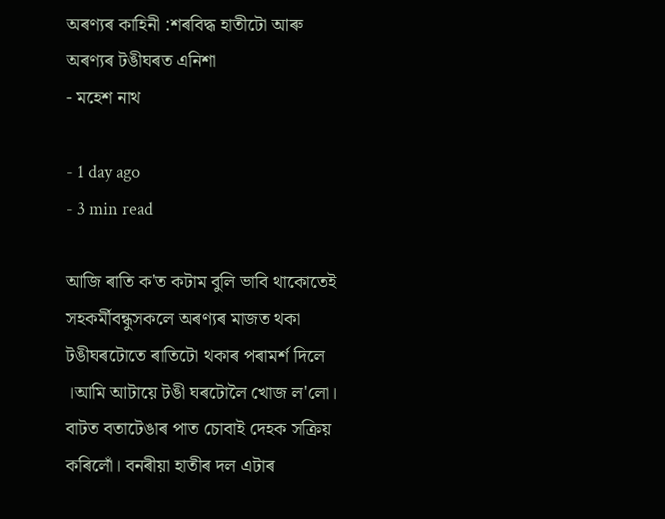অৰণ্যৰ কাহিনী :শৰবিদ্ধ হাতীটো আৰু অৰণ্যৰ টঙীঘৰত এনিশা
- মহেশ নাথ

- 1 day ago
- 3 min read

আজি ৰাতি ক'ত কটাম বুলি ভাবি থাকোতেই সহকৰ্মীবন্ধুসকলে অৰণ্যৰ মাজত থকা টঙীঘৰটোতে ৰাতিটো থকাৰ পৰামৰ্শ দিলে ।আমি আটায়ে টঙী ঘৰটোলৈ খোজ ল'লো। বাটত বতাটেঙাৰ পাত চোবাই দেহক সক্ৰিয় কৰিলোঁ। বনৰীয়া হাতীৰ দল এটাৰ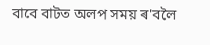বাবে বাটত অলপ সময় ৰ'বলৈ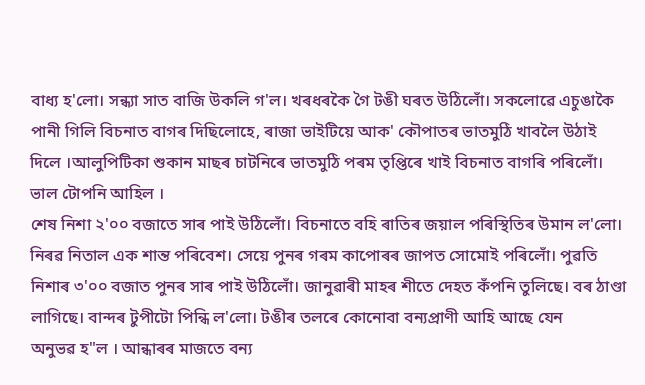বাধ্য হ'লো। সন্ধ্যা সাত বাজি উকলি গ'ল। খৰধৰকৈ গৈ টঙী ঘৰত উঠিলোঁ। সকলোৱে এচুঙাকৈ পানী গিলি বিচনাত বাগৰ দিছিলোহে, ৰাজা ভাইটিয়ে আক' কৌপাতৰ ভাতমুঠি খাবলৈ উঠাই দিলে ।আলুপিটিকা শুকান মাছৰ চাটনিৰে ভাতমুঠি পৰম তৃপ্তিৰে খাই বিচনাত বাগৰি পৰিলোঁ। ভাল টোপনি আহিল ।
শেষ নিশা ২'০০ বজাতে সাৰ পাই উঠিলোঁ। বিচনাতে বহি ৰাতিৰ জয়াল পৰিস্থিতিৰ উমান ল'লো। নিৰৱ নিতাল এক শান্ত পৰিবেশ। সেয়ে পুনৰ গৰম কাপোৰৰ জাপত সোমোই পৰিলোঁ। পুৱতি নিশাৰ ৩'০০ বজাত পুনৰ সাৰ পাই উঠিলোঁ। জানুৱাৰী মাহৰ শীতে দেহত কঁপনি তুলিছে। বৰ ঠাণ্ডা লাগিছে। বান্দৰ টুপীটো পিন্ধি ল'লো। টঙীৰ তলৰে কোনোবা বন্যপ্ৰাণী আহি আছে যেন
অনুভৱ হ"ল । আন্ধাৰৰ মাজতে বন্য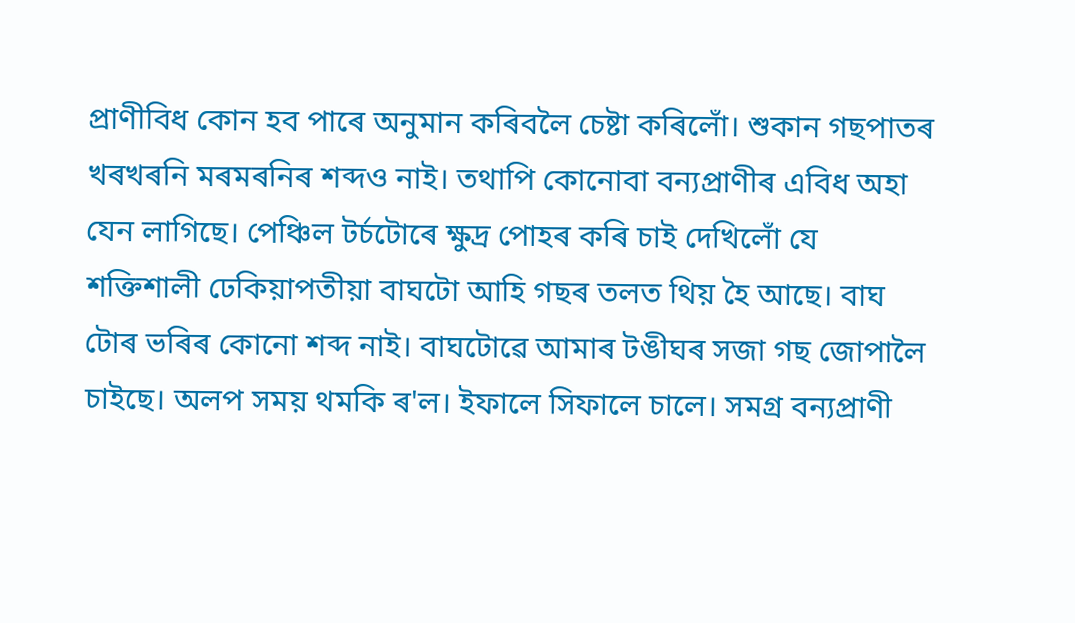প্ৰাণীবিধ কোন হব পাৰে অনুমান কৰিবলৈ চেষ্টা কৰিলোঁ। শুকান গছপাতৰ খৰখৰনি মৰমৰনিৰ শব্দও নাই। তথাপি কোনোবা বন্যপ্ৰাণীৰ এবিধ অহা যেন লাগিছে। পেঞ্চিল টৰ্চটোৰে ক্ষুদ্ৰ পোহৰ কৰি চাই দেখিলোঁ যে শক্তিশালী ঢেকিয়াপতীয়া বাঘটো আহি গছৰ তলত থিয় হৈ আছে। বাঘ টোৰ ভৰিৰ কোনো শব্দ নাই। বাঘটোৱে আমাৰ টঙীঘৰ সজা গছ জোপালৈ চাইছে। অলপ সময় থমকি ৰ'ল। ইফালে সিফালে চালে। সমগ্ৰ বন্যপ্ৰাণী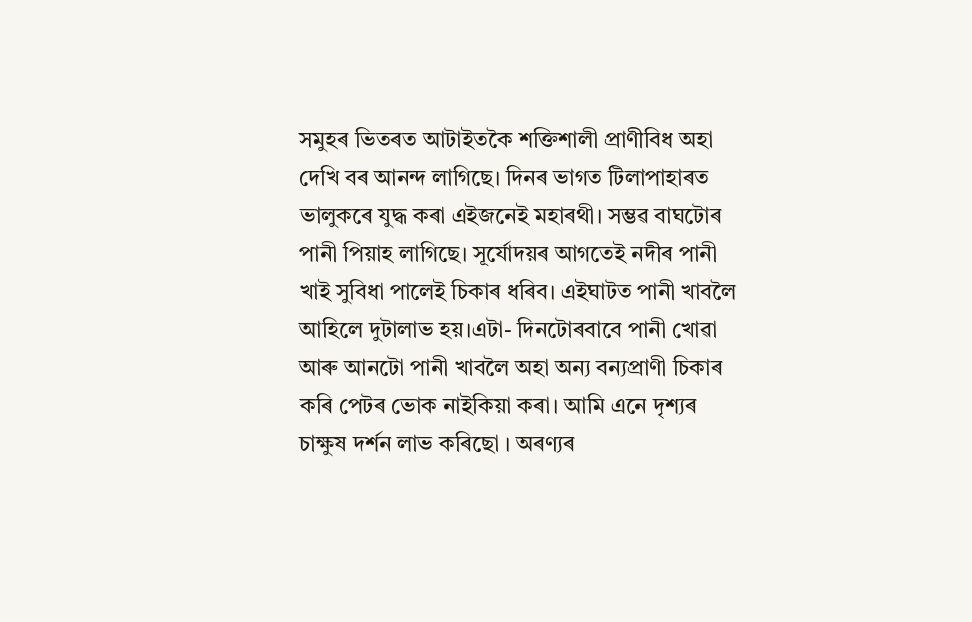সমুহৰ ভিতৰত আটাইতকৈ শক্তিশালী প্ৰাণীবিধ অহা দেখি বৰ আনন্দ লাগিছে। দিনৰ ভাগত টিলাপাহাৰত ভালুকৰে যুদ্ধ কৰা এইজনেই মহাৰথী। সম্ভৱ বাঘটোৰ পানী পিয়াহ লাগিছে। সূৰ্যোদয়ৰ আগতেই নদীৰ পানী খাই সুবিধা পালেই চিকাৰ ধৰিব। এইঘাটত পানী খাবলৈ আহিলে দুটালাভ হয়।এটা- দিনটোৰবাবে পানী খোৱা আৰু আনটো পানী খাবলৈ অহা অন্য বন্যপ্ৰাণী চিকাৰ কৰি পেটৰ ভোক নাইকিয়া কৰা। আমি এনে দৃশ্যৰ চাক্ষুষ দৰ্শন লাভ কৰিছো । অৰণ্যৰ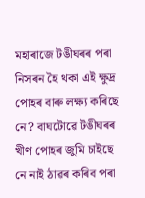মহাৰাজে টঙীঘৰৰ পৰা নিসৰন হৈ থকা এই ক্ষুদ্ৰ পোহৰ বাৰু লক্ষ্য কৰিছে নে? বাঘটোৱে টঙীঘৰৰ খীণ পোহৰ জুমি চাইছে নে নাই ঠাৱৰ কৰিব পৰা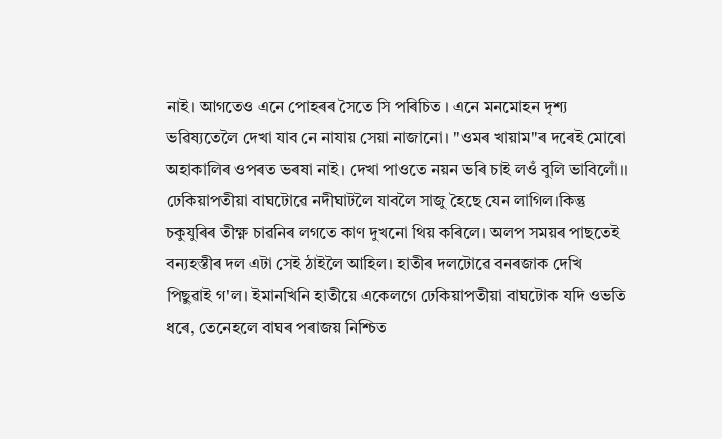নাই। আগতেও এনে পোহৰৰ সৈতে সি পৰিচিত । এনে মনমোহন দৃশ্য ভৱিষ্যতেলৈ দেখা যাব নে নাযায় সেয়া নাজানো। "ওমৰ খায়াম"ৰ দৰেই মোৰো অহাকালিৰ ওপৰত ভৰষা নাই। দেখা পাওতে নয়ন ভৰি চাই লওঁ বুলি ভাবিলোঁ।।
ঢেকিয়াপতীয়া বাঘটোৱে নদীঘাটলৈ যাবলৈ সাজু হৈছে যেন লাগিল।কিন্তু চকুযুৰিৰ তীক্ষ্ণ চাৱনিৰ লগতে কাণ দুখনো থিয় কৰিলে। অলপ সময়ৰ পাছতেই বন্যহস্তীৰ দল এটা সেই ঠাইলৈ আহিল। হাতীৰ দলটোৱে বনৰজাক দেখি পিছুৱাই গ'ল। ইমানখিনি হাতীয়ে একেলগে ঢেকিয়াপতীয়া বাঘটোক যদি ওভতি ধৰে, তেনেহলে বাঘৰ পৰাজয় নিশ্চিত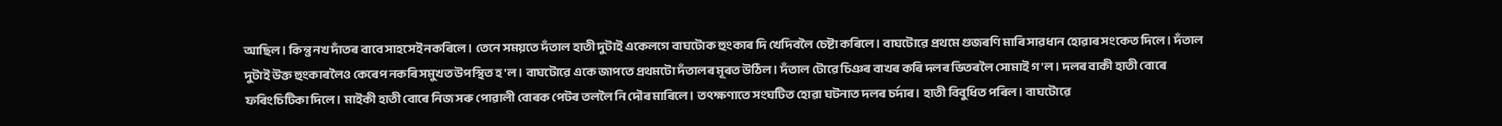আছিল। কিন্তু নখ দাঁতৰ বাবে সাহসেই নকৰিলে। তেনে সময়তে দঁতাল হাতী দুটাই একেলগে বাঘটোক হুংকাৰ দি খেদিবলৈ চেষ্টা কৰিলে। বাঘটোৱে প্ৰথমে গুজৰণি মাৰি সাৱধান হোৱাৰ সংকেত দিলে। দঁতাল দুটাই উক্ত হুংকাৰলৈও কেৰেপ নকৰি সমুখত উপস্থিত হ'ল। বাঘটোৱে একে জাপতে প্ৰথমটো দঁতালৰ মূৰত উঠিল। দঁতাল টোৱে চিঞৰ বাখৰ কৰি দলৰ ভিতৰলৈ সোমাই গ'ল। দলৰ বাকী হাতী বোৰে ফৰিংচিটিকা দিলে। মাইকী হাতী বোৰে নিজ সৰু পোৱালী বোৰক পেটৰ তললৈ নি দৌৰ মাৰিলে। তৎক্ষণাতে সংঘটিত হোৱা ঘটনাত দলৰ চৰ্দাৰ। হাতী বিবুধিত পৰিল। বাঘটোৱে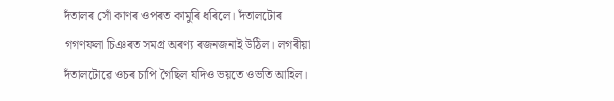দঁতালৰ সোঁ কাণৰ ওপৰত কামুৰি ধৰিলে। দঁতালটোৰ গগণফলা চিঞৰত সমগ্ৰ অৰণ্য ৰজনজনাই উঠিল। লগৰীয়া দঁতালটোৱে ওচৰ চাপি গৈছিল যদিও ভয়তে ওভতি আহিল।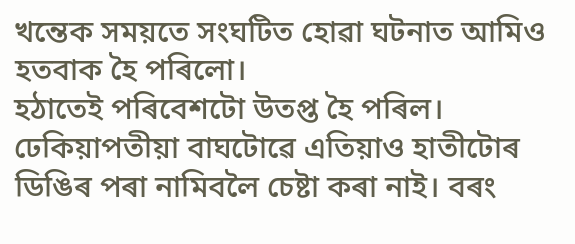খন্তেক সময়তে সংঘটিত হোৱা ঘটনাত আমিও হতবাক হৈ পৰিলো।
হঠাতেই পৰিবেশটো উতপ্ত হৈ পৰিল। ঢেকিয়াপতীয়া বাঘটোৱে এতিয়াও হাতীটোৰ ডিঙিৰ পৰা নামিবলৈ চেষ্টা কৰা নাই। বৰং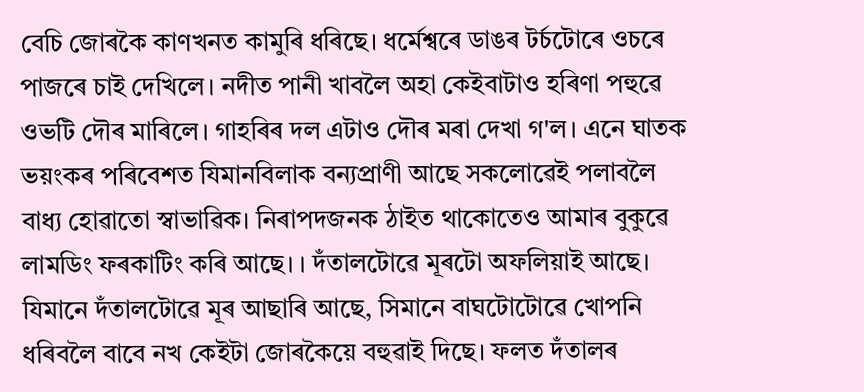বেচি জোৰকৈ কাণখনত কামুৰি ধৰিছে। ধৰ্মেশ্বৰে ডাঙৰ টৰ্চটোৰে ওচৰে পাজৰে চাই দেখিলে। নদীত পানী খাবলৈ অহা কেইবাটাও হৰিণা পহুৱে ওভটি দৌৰ মাৰিলে। গাহৰিৰ দল এটাও দৌৰ মৰা দেখা গ'ল। এনে ঘাতক ভয়ংকৰ পৰিবেশত যিমানবিলাক বন্যপ্ৰাণী আছে সকলোৱেই পলাবলৈ বাধ্য হোৱাতো স্বাভাৱিক। নিৰাপদজনক ঠাইত থাকোতেও আমাৰ বুকুৱে লামডিং ফৰকাটিং কৰি আছে। । দঁতালটোৱে মূৰটো অফলিয়াই আছে। যিমানে দঁতালটোৱে মূৰ আছাৰি আছে, সিমানে বাঘটোটোৱে খোপনি ধৰিবলৈ বাবে নখ কেইটা জোৰকৈয়ে বহুৱাই দিছে। ফলত দঁতালৰ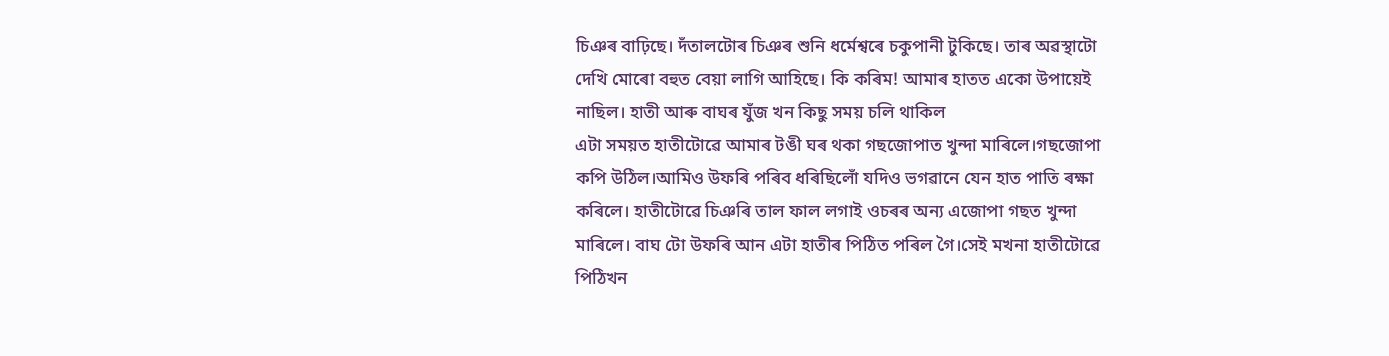চিঞৰ বাঢ়িছে। দঁতালটোৰ চিঞৰ শুনি ধৰ্মেশ্বৰে চকুপানী টুকিছে। তাৰ অৱস্থাটো দেখি মোৰো বহুত বেয়া লাগি আহিছে। কি কৰিম! আমাৰ হাতত একো উপায়েই নাছিল। হাতী আৰু বাঘৰ যুঁজ খন কিছু সময় চলি থাকিল
এটা সময়ত হাতীটোৱে আমাৰ টঙী ঘৰ থকা গছজোপাত খুন্দা মাৰিলে।গছজোপা কপি উঠিল।আমিও উফৰি পৰিব ধৰিছিলোঁ যদিও ভগৱানে যেন হাত পাতি ৰক্ষা কৰিলে। হাতীটোৱে চিঞৰি তাল ফাল লগাই ওচৰৰ অন্য এজোপা গছত খুন্দা মাৰিলে। বাঘ টো উফৰি আন এটা হাতীৰ পিঠিত পৰিল গৈ।সেই মখনা হাতীটোৱে পিঠিখন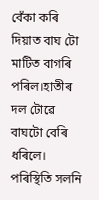বেঁকা কৰি দিয়াত বাঘ টো মাটিত বাগৰি পৰিল।হাতীৰ দল টোৱে বাঘটো বেৰি ধৰিলে। পৰিস্থিতি সলনি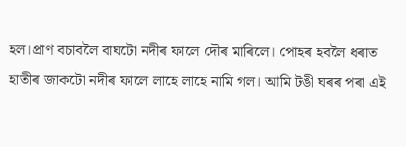হল।প্ৰাণ বচাবলৈ বাঘটো নদীৰ ফালে দৌৰ মাৰিলে। পোহৰ হবলৈ ধৰাত হাতীৰ জাকটো নদীৰ ফালে লাহে লাহে নামি গল। আমি টঙী ঘৰৰ পৰা এই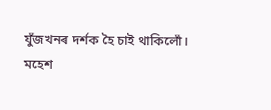যুঁজখনৰ দৰ্শক হৈ চাই থাকিলোঁ।
মহেশ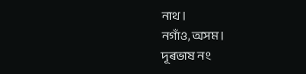নাথ।
নগাঁও, অসম।
দূৰভাষ নং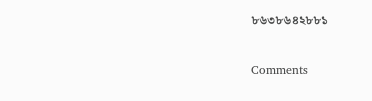৮৬৩৮৬৪২৮৮১


Comments